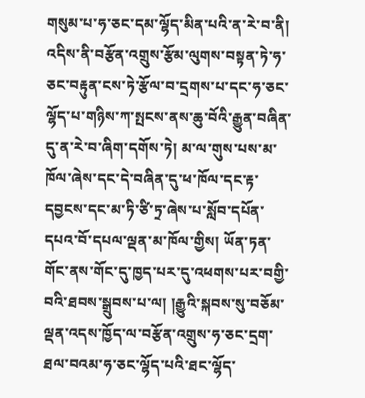གསུམ་པ་ཧ་ཅང་དམ་ལྷོད་མིན་པའི་ན་རེ་བ་ནི། འདིས་ནི་བརྩོན་འགྲུས་རྩོམ་ལུགས་བསྟན་ཏེ་ཧ་ཅང་བརྟུན་ངས་ཏེ་རྩོལ་བ་དྲགས་པ་དང་ཧ་ཅང་ལྷོད་པ་གཉིས་ཀ་སྤངས་ནས་ཆུ་བོའི་རྒྱུན་བཞིན་དུ་ན་རེ་བ་ཞིག་དགོས་ཏེ། མ་ལ་གུས་པས་མ་ཁོལ་ཞེས་དང་དེ་བཞིན་དུ་ཕ་ཁོལ་དང་རྟ་དབྱངས་དང་མ་ཏི་ཙི་ཏྲ་ཞེས་པ་སློབ་དཔོན་དཔའ་བོ་དཔལ་ལྡན་མ་ཁོལ་གྱིས། ཡོན་ཏན་གོང་ནས་གོང་དུ་ཁྱད་པར་དུ་འཕགས་པར་བགྱི་བའི་ཐབས་སྒྲུབས་པ་ལ། །རྒྱུའི་སྐབས་སུ་བཅོམ་ལྡན་འདས་ཁྱོད་ལ་བརྩོན་འགྲུས་ཧ་ཅང་དྲག་ཐལ་བའམ་ཧ་ཅང་ལྷོད་པའི་ཐང་ལྷོད་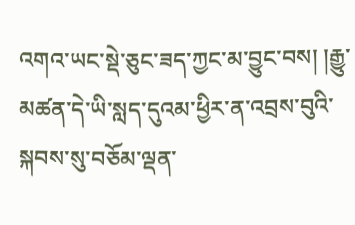འགའ་ཡང་སྡེ་ཅུང་ཟད་ཀྱང་མ་བྱུང་བས། །རྒྱུ་མཚན་དེ་ཡི་སླད་དུའམ་ཕྱིར་ན་འབྲས་བུའི་སྐབས་སུ་བཅོམ་ལྡན་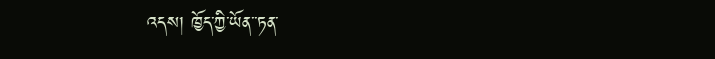འདས། ཁྱོད་ཀྱི་ཡོན་་ཏན་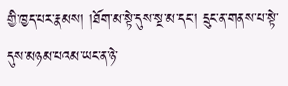གྱི་ཁྱད་པར་རྣམས། །ཐོག་མ་སྟེ་དུས་སྔ་མ་དང་། དྲུང་ན་གནས་པ་སྟེ་དུས་མཉམ་པའམ་ཡང་ན་ཉེ་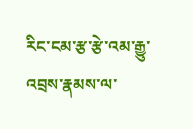རིང་ངམ་རྩ་རྩེ་འམ་རྒྱུ་འབྲས་རྣམས་ལ་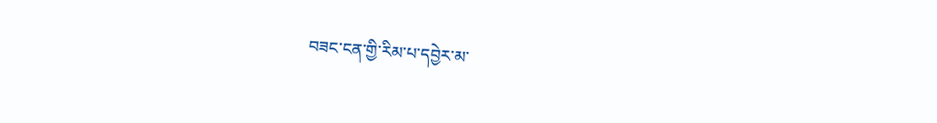བཟང་ངན་གྱི་རིམ་པ་དབྱེར་མ་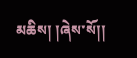མཆིས། །ཞེས་སོ།།